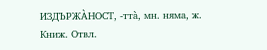ИЗДЪРЖА̀НОСТ, -ттà, мн. няма, ж. Книж. Отвл.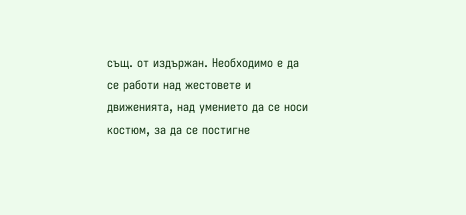същ. от издържан. Необходимо е да се работи над жестовете и движенията, над умението да се носи костюм, за да се постигне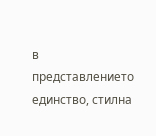в представлението единство, стилна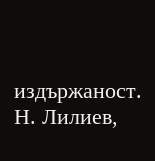издържаност. Н. Лилиев,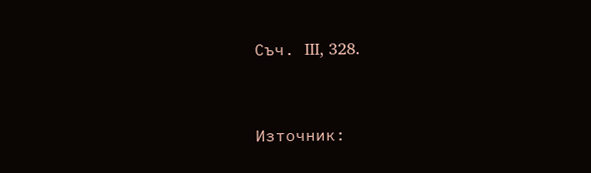Съч. III, 328.


Източник: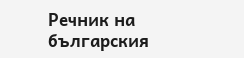Речник на българския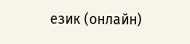език (онлайн)